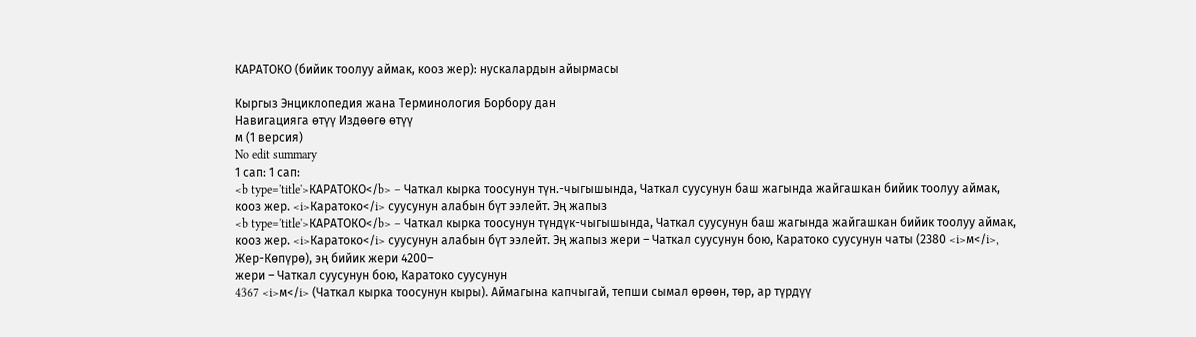КАРАТОКО (бийик тоолуу аймак, кооз жер): нускалардын айырмасы

Кыргыз Энциклопедия жана Терминология Борбору дан
Навигацияга өтүү Издөөгө өтүү
м (1 версия)
No edit summary
1 сап: 1 сап:
<b type='title'>КАРАТОКО</b> – Чаткал кырка тоосунун түн.-чыгышында, Чаткал суусунун баш жагында жайгашкан бийик тоолуу аймак, кооз жер. <i>Каратоко</i> суусунун алабын бүт ээлейт. Эң жапыз
<b type='title'>КАРАТОКО</b> – Чаткал кырка тоосунун түндүк-чыгышында, Чаткал суусунун баш жагында жайгашкан бийик тоолуу аймак, кооз жер. <i>Каратоко</i> суусунун алабын бүт ээлейт. Эң жапыз жери – Чаткал суусунун бою, Каратоко суусунун чаты (2380 <i>м</i>, Жер-Көпүрө), эң бийик жери 4200–
жери – Чаткал суусунун бою, Каратоко суусунун
4367 <i>м</i> (Чаткал кырка тоосунун кыры). Аймагына капчыгай, тепши сымал өрөөн, төр, ар түрдүү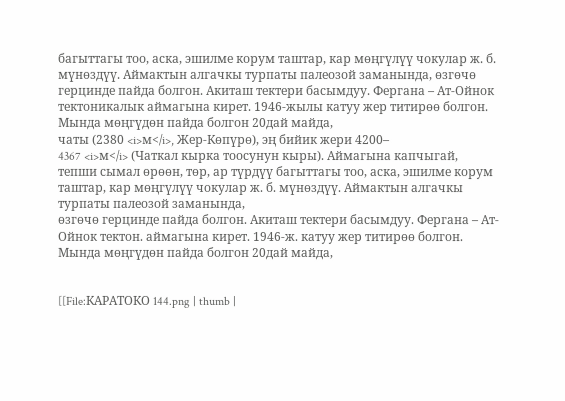багыттагы тоо, аска, эшилме корум таштар, кар мөңгүлүү чокулар ж. б. мүнөздүү. Аймактын алгачкы турпаты палеозой заманында, өзгөчө герцинде пайда болгон. Акиташ тектери басымдуу. Фергана – Ат-Ойнок тектоникалык аймагына кирет. 1946-жылы катуу жер титирөө болгон. Мында мөңгүдөн пайда болгон 20дай майда,
чаты (2380 <i>м</i>, Жер-Көпүрө), эң бийик жери 4200–
4367 <i>м</i> (Чаткал кырка тоосунун кыры). Аймагына капчыгай, тепши сымал өрөөн, төр, ар түрдүү багыттагы тоо, аска, эшилме корум таштар, кар мөңгүлүү чокулар ж. б. мүнөздүү. Аймактын алгачкы турпаты палеозой заманында,
өзгөчө герцинде пайда болгон. Акиташ тектери басымдуу. Фергана – Ат-Ойнок тектон. аймагына кирет. 1946-ж. катуу жер титирөө болгон. Мында мөңгүдөн пайда болгон 20дай майда,


[[File:КАРАТОКО 144.png | thumb |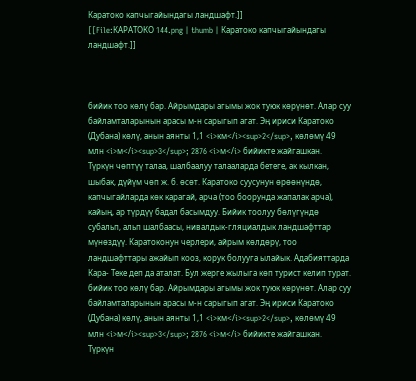Каратоко капчыгайындагы ландшафт.]]
[[File:КАРАТОКО 144.png | thumb | Каратоко капчыгайындагы ландшафт.]]



бийик тоо көлү бар. Айрымдары агымы жок туюк көрүнөт. Алар суу байламталарынын арасы м-н сарыгып агат. Эң ириси Каратоко (Дубана) көлү, анын аянты 1,1 <i>км</i><sup>2</sup>, көлөмү 49 млн <i>м</i><sup>3</sup>; 2876 <i>м</i> бийикте жайгашкан. Түркүн чөптүү талаа, шалбаалуу талааларда бетеге, ак кылкан, шыбак, дүйүм чөп ж. б. өсөт. Каратоко суусунун өрөөнүндө, капчыгайларда көк карагай, арча (тоо боорунда жапалак арча), кайың, ар түрдүү бадал басымдуу. Бийик тоолуу бөлүгүндө субальп, альп шалбаасы, нивалдык-гляциалдык ландшафттар мүнөздүү. Каратоконун черлери, айрым көлдөрү, тоо ландшафттары ажайып кооз, корук болууга ылайык. Адабияттарда Кара- Теке деп да аталат. Бул жерге жылыга көп турист келип турат.
бийик тоо көлү бар. Айрымдары агымы жок туюк көрүнөт. Алар суу байламталарынын арасы м-н сарыгып агат. Эң ириси Каратоко (Дубана) көлү, анын аянты 1,1 <i>км</i><sup>2</sup>, көлөмү 49 млн <i>м</i><sup>3</sup>; 2876 <i>м</i> бийикте жайгашкан. Түркүн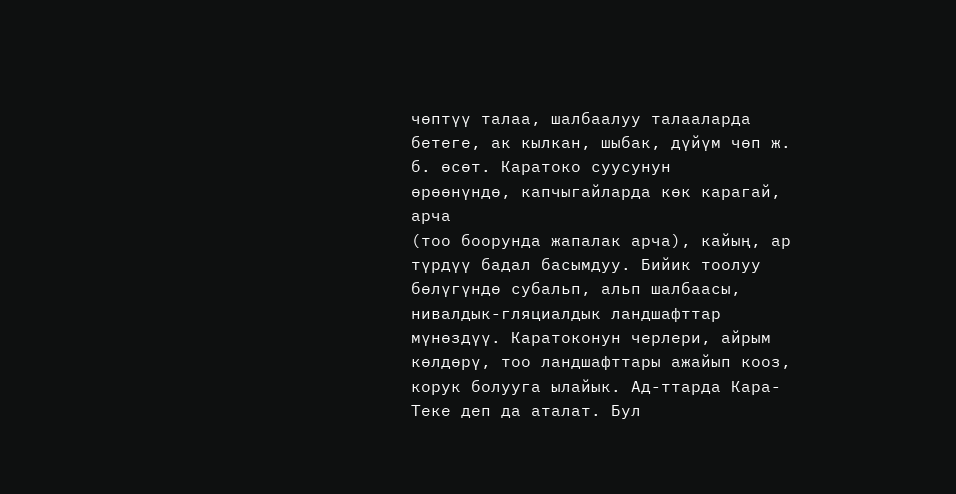чөптүү талаа, шалбаалуу талааларда бетеге, ак кылкан, шыбак, дүйүм чөп ж. б. өсөт. Каратоко суусунун
өрөөнүндө, капчыгайларда көк карагай, арча
(тоо боорунда жапалак арча), кайың, ар түрдүү бадал басымдуу. Бийик тоолуу бөлүгүндө субальп, альп шалбаасы, нивалдык-гляциалдык ландшафттар мүнөздүү. Каратоконун черлери, айрым көлдөрү, тоо ландшафттары ажайып кооз, корук болууга ылайык. Ад-ттарда Кара- Теке деп да аталат. Бул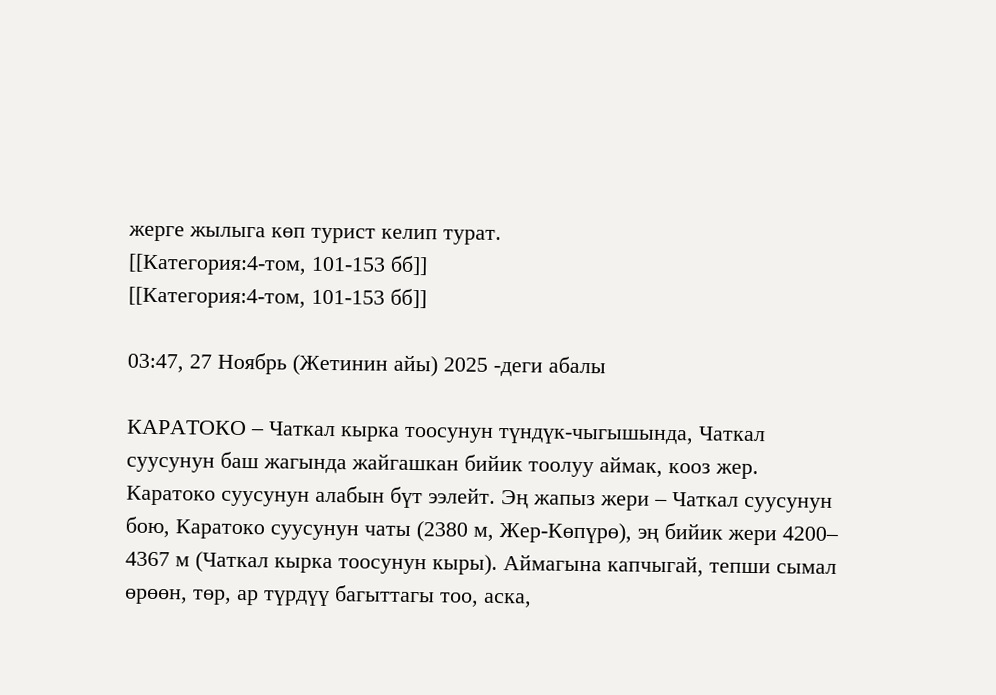жерге жылыга көп турист келип турат.
[[Категория:4-том, 101-153 бб]]
[[Категория:4-том, 101-153 бб]]

03:47, 27 Ноябрь (Жетинин айы) 2025 -деги абалы

КАРАТОКО – Чаткал кырка тоосунун түндүк-чыгышында, Чаткал суусунун баш жагында жайгашкан бийик тоолуу аймак, кооз жер. Каратоко суусунун алабын бүт ээлейт. Эң жапыз жери – Чаткал суусунун бою, Каратоко суусунун чаты (2380 м, Жер-Көпүрө), эң бийик жери 4200– 4367 м (Чаткал кырка тоосунун кыры). Аймагына капчыгай, тепши сымал өрөөн, төр, ар түрдүү багыттагы тоо, аска,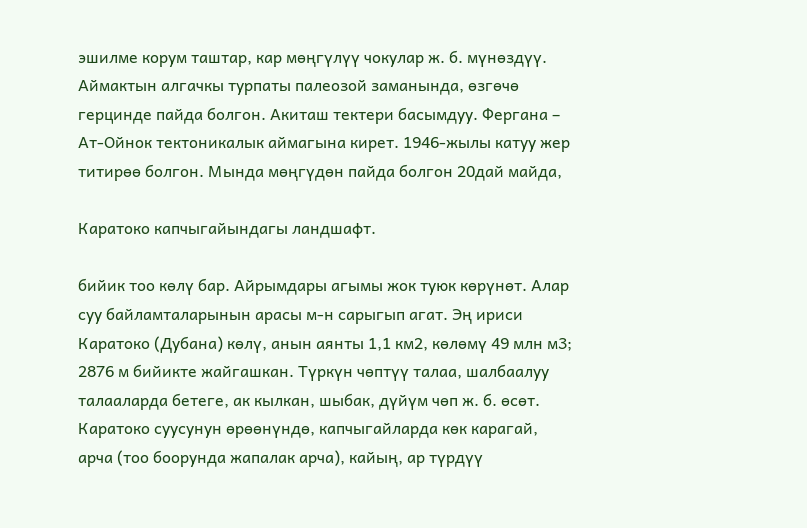эшилме корум таштар, кар мөңгүлүү чокулар ж. б. мүнөздүү. Аймактын алгачкы турпаты палеозой заманында, өзгөчө герцинде пайда болгон. Акиташ тектери басымдуу. Фергана – Ат-Ойнок тектоникалык аймагына кирет. 1946-жылы катуу жер титирөө болгон. Мында мөңгүдөн пайда болгон 20дай майда,

Каратоко капчыгайындагы ландшафт.

бийик тоо көлү бар. Айрымдары агымы жок туюк көрүнөт. Алар суу байламталарынын арасы м-н сарыгып агат. Эң ириси Каратоко (Дубана) көлү, анын аянты 1,1 км2, көлөмү 49 млн м3; 2876 м бийикте жайгашкан. Түркүн чөптүү талаа, шалбаалуу талааларда бетеге, ак кылкан, шыбак, дүйүм чөп ж. б. өсөт. Каратоко суусунун өрөөнүндө, капчыгайларда көк карагай, арча (тоо боорунда жапалак арча), кайың, ар түрдүү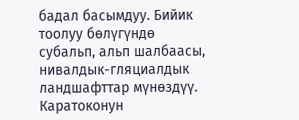бадал басымдуу. Бийик тоолуу бөлүгүндө субальп, альп шалбаасы, нивалдык-гляциалдык ландшафттар мүнөздүү. Каратоконун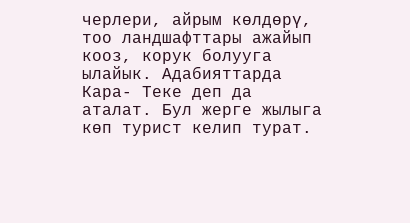черлери, айрым көлдөрү, тоо ландшафттары ажайып кооз, корук болууга ылайык. Адабияттарда Кара- Теке деп да аталат. Бул жерге жылыга көп турист келип турат.